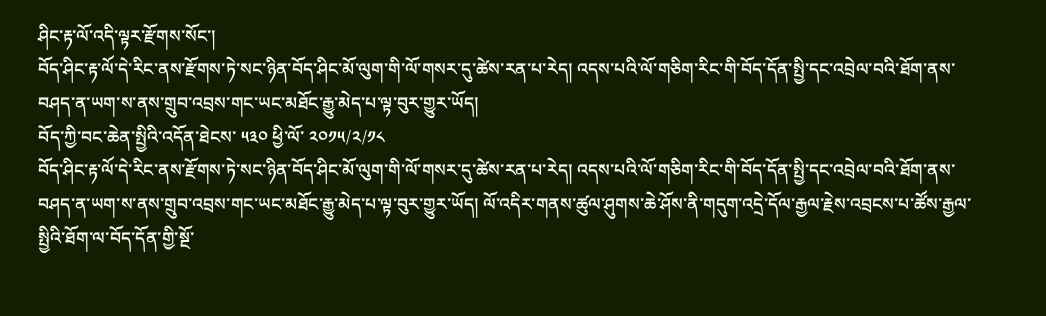ཤིང་རྟ་ལོ་འདི་ལྟར་རྫོགས་སོང་།
བོད་ཤིང་རྟ་ལོ་དེ་རིང་ནས་རྫོགས་ཏེ་སང་ཉིན་བོད་ཤིང་མོ་ལུག་གི་ལོ་གསར་དུ་ཚེས་རན་པ་རེད། འདས་པའི་ལོ་གཅིག་རིང་གི་བོད་དོན་སྤྱི་དང་འབྲེལ་བའི་ཐོག་ནས་བཤད་ན་ཡག་ས་ནས་གྲུབ་འབྲས་གང་ཡང་མཐོང་རྒྱུ་མེད་པ་ལྟ་བུར་གྱུར་ཡོད།
བོད་ཀྱི་བང་ཆེན་སྤྱིའི་འདོན་ཐེངས་ ༥༣༠ ཕྱི་ལོ་ ༢༠༡༥/༢/༡༨
བོད་ཤིང་རྟ་ལོ་དེ་རིང་ནས་རྫོགས་ཏེ་སང་ཉིན་བོད་ཤིང་མོ་ལུག་གི་ལོ་གསར་དུ་ཚེས་རན་པ་རེད། འདས་པའི་ལོ་གཅིག་རིང་གི་བོད་དོན་སྤྱི་དང་འབྲེལ་བའི་ཐོག་ནས་བཤད་ན་ཡག་ས་ནས་གྲུབ་འབྲས་གང་ཡང་མཐོང་རྒྱུ་མེད་པ་ལྟ་བུར་གྱུར་ཡོད། ལོ་འདིར་གནས་ཚུལ་ཤུགས་ཆེ་ཤོས་ནི་གདུག་འདྲེ་དོལ་རྒྱལ་རྗེས་འབྲངས་པ་ཚོས་རྒྱལ་སྤྱིའི་ཐོག་ལ་བོད་དོན་གྱི་སྔོ་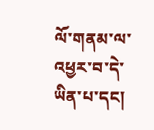ལོ་གནམ་ལ་འཕྱར་བ་དེ་ཡིན་པ་དང།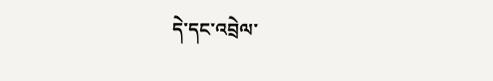དེ་དང་འབྲེལ་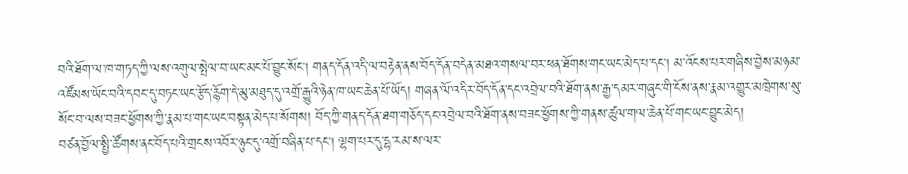བའི་ཐོག་ལ་ཁ་གཏད་ཀྱི་ལས་འགུལ་སྤེལ་བ་ཡང་མང་པོ་བྱུང་སོང། གནད་དོན་འདི་ལ་བརྟེན་ནས་བོད་དོན་བདེན་མཐའ་གསལ་བར་ཕན་ཐོགས་གང་ཡང་མེད་པ་དང། མ་འོངས་པར་གཞིས་བྱེས་མཉམ་འཛོམས་ཡོང་བའི་དབང་དུ་བཏང་ཡང་རྩོད་རྙོག་དེ་མུ་མཐུད་དུ་འགྲོ་རྒྱུའི་ཉེན་ཁ་ཡང་ཆེན་པོ་ཡོད། གཞན་ལོ་འདིར་བོད་དོན་དང་འབྲེལ་བའི་ཐོག་ནས་རྒྱ་དམར་གཞུང་གི་ངོས་ནས་རྣམ་འགྱུར་མཁྲེགས་སུ་སོང་བ་ལས་བཟང་ཕྱོགས་ཀྱི་རྣམ་པ་གང་ཡང་བསྟན་མེད་པ་སོགས། བོད་ཀྱི་གནད་དོན་ཐག་གཅོད་དང་འབྲེལ་བའི་ཐོག་ནས་བཟང་ཕྱོགས་ཀྱི་གནས་ཚུལ་གལ་ཆེན་པོ་གང་ཡང་བྱུང་མེད།
བཙན་བྱོལ་སྤྱི་ཚོགས་ནང་བོད་པའི་གྲངས་འབོར་ཉུང་དུ་འགྲོ་བཞིན་པ་དང། ལྷག་པར་དུ་དྷ་རམ་ས་ལར་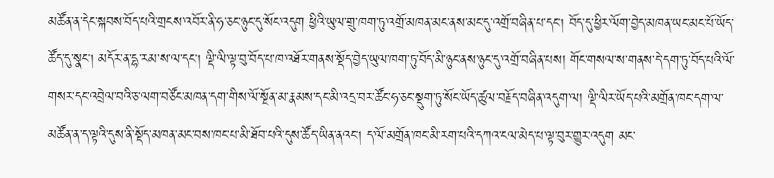མཚོན་ན་དེང་སྐབས་བོད་པའི་གྲངས་འབོར་ནི་ཧ་ཅང་ཉུང་དུ་སོང་འདུག ཕྱིའི་ཡུལ་གྲུ་ཁག་ཏུ་འགྲོ་མཁན་མང་ནས་མང་དུ་འགྲོ་བཞིན་པ་དང། བོད་དུ་ཕྱིར་ལོག་བྱེད་མཁན་ཡང་མང་པོ་ཡོད་ཚོད་དུ་སྣང། མདོར་ན་དྷ་རམ་ས་ལ་དང། ལྡི་ལི་ལྟ་བུ་བོད་པ་ཁ་འཐོར་གནས་སྡོད་བྱེད་ཡུལ་ཁག་ཏུ་བོད་མི་ཉུང་ནས་ཉུང་དུ་འགྲོ་བཞིན་པས། གོང་གསལ་ས་གནས་དེ་དག་ཏུ་བོད་པའི་ལོ་གསར་དང་འབྲེལ་བའི་ཅ་ལག་བཙོང་མཁན་དག་གིས་ལོ་སྔོན་མ་རྣམས་དང་མི་འདྲ་བར་ཚོང་ཧ་ཅང་སྡུག་ཏུ་སོང་ཡོད་ཚུལ་བརྗོད་བཞིན་འདུག་ལ། ལྡི་ལིར་ཡོད་པའི་མགྲོན་ཁང་དག་ལ་མཚོན་ན་ད་ལྟའི་དུས་ནི་སྡོད་མཁན་མང་བས་ཁང་པ་མི་ཐོབ་པའི་དུས་ཚོད་ཡིན་ནའང། ད་ལོ་མགྲོན་ཁང་མི་རག་པའི་དཀའ་ངལ་མེད་པ་ལྟ་བུར་གྱུར་འདུག མང་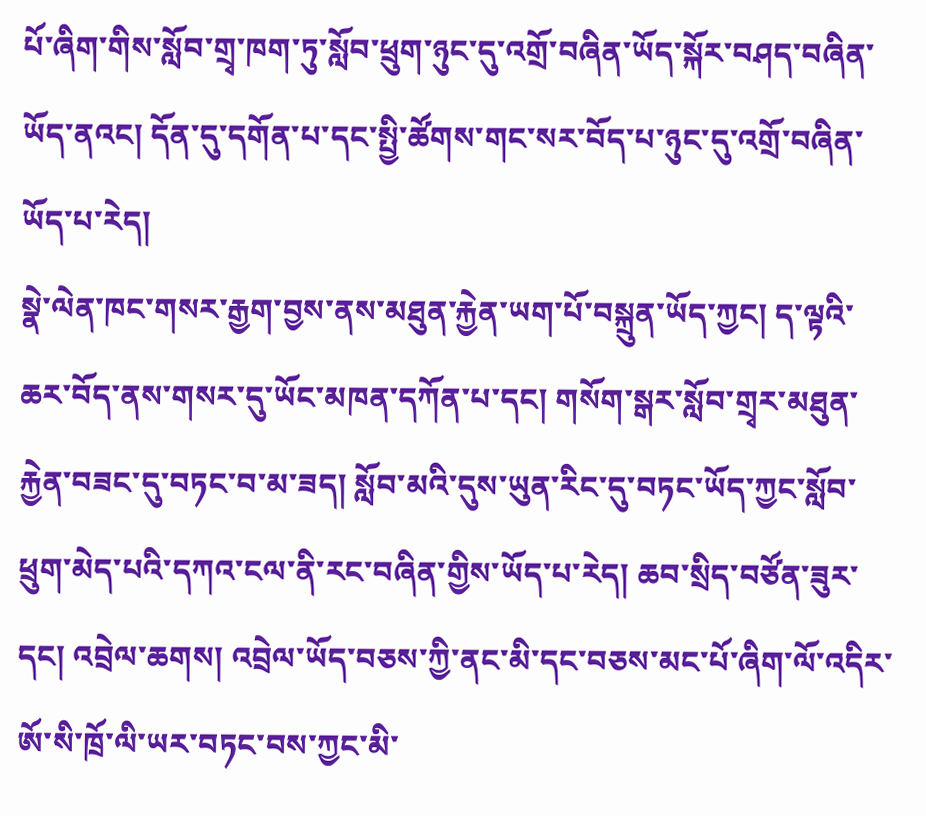པོ་ཞིག་གིས་སློབ་གྲྭ་ཁག་ཏུ་སློབ་ཕྲུག་ཉུང་དུ་འགྲོ་བཞིན་ཡོད་སྐོར་བཤད་བཞིན་ཡོད་ནའང། དོན་དུ་དགོན་པ་དང་སྤྱི་ཚོགས་གང་སར་བོད་པ་ཉུང་དུ་འགྲོ་བཞིན་ཡོད་པ་རེད།
སྣེ་ལེན་ཁང་གསར་རྒྱག་བྱས་ནས་མཐུན་རྐྱེན་ཡག་པོ་བསྐྲུན་ཡོད་ཀྱང། ད་ལྟའི་ཆར་བོད་ནས་གསར་དུ་ཡོང་མཁན་དཀོན་པ་དང། གསོག་སྒར་སློབ་གྲྭར་མཐུན་རྐྱེན་བཟང་དུ་བཏང་བ་མ་ཟད། སློབ་མའི་དུས་ཡུན་རིང་དུ་བཏང་ཡོད་ཀྱང་སློབ་ཕྲུག་མེད་པའི་དཀའ་ངལ་ནི་རང་བཞིན་གྱིས་ཡོད་པ་རེད། ཆབ་སྲིད་བཙོན་ཟུར་དང། འབྲེལ་ཆགས། འབྲེལ་ཡོད་བཅས་ཀྱི་ནང་མི་དང་བཅས་མང་པོ་ཞིག་ལོ་འདིར་ཨོ་སི་ཁྲོ་ལི་ཡར་བཏང་བས་ཀྱང་མི་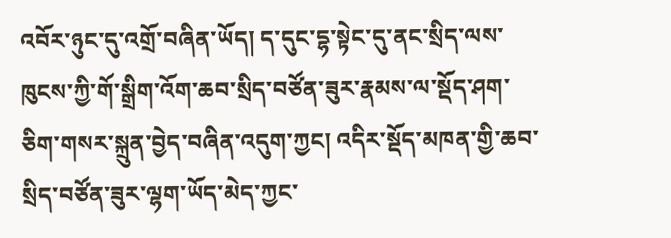འབོར་ཉུང་དུ་འགྲོ་བཞིན་ཡོད། ད་དུང་དྷ་སྟེང་དུ་ནང་སྲིད་ལས་ཁུངས་ཀྱི་གོ་སྒྲིག་འོག་ཆབ་སྲིད་བཙོན་ཟུར་རྣམས་ལ་སྡོད་ཤག་ཅིག་གསར་སྐྲུན་བྱེད་བཞིན་འདུག་ཀྱང། འདིར་སྡོད་མཁན་གྱི་ཆབ་སྲིད་བཙོན་ཟུར་ལྷག་ཡོད་མེད་ཀྱང་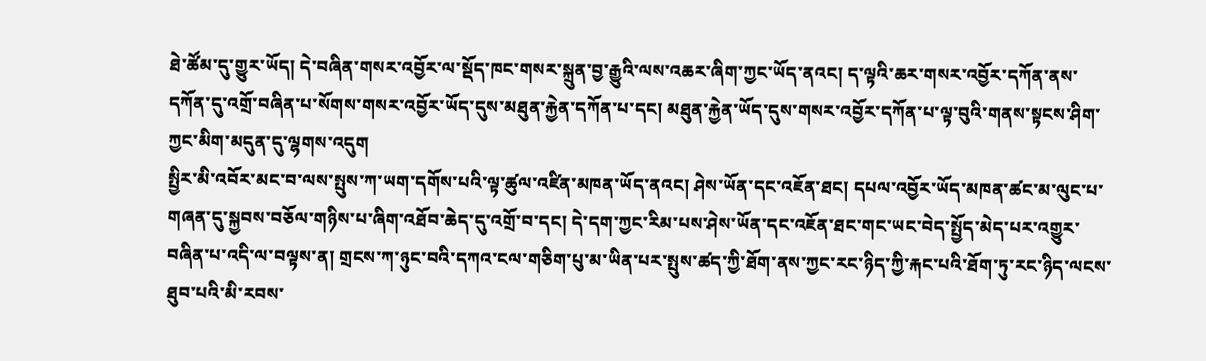ཐེ་ཚོམ་དུ་གྱུར་ཡོད། དེ་བཞིན་གསར་འབྱོར་ལ་སྡོད་ཁང་གསར་སྐྲུན་བྱ་རྒྱུའི་ལས་འཆར་ཞིག་ཀྱང་ཡོད་ནའང། ད་ལྟའི་ཆར་གསར་འབྱོར་དཀོན་ནས་དཀོན་དུ་འགྲོ་བཞིན་པ་སོགས་གསར་འབྱོར་ཡོད་དུས་མཐུན་རྐྱེན་དཀོན་པ་དང། མཐུན་རྐྱེན་ཡོད་དུས་གསར་འབྱོར་དཀོན་པ་ལྟ་བུའི་གནས་སྟངས་ཤིག་ཀྱང་མིག་མདུན་དུ་ལྷགས་འདུག
སྤྱིར་མི་འབོར་མང་བ་ལས་སྤུས་ཀ་ཡག་དགོས་པའི་ལྟ་ཚུལ་འཛིན་མཁན་ཡོད་ནའང། ཤེས་ཡོན་དང་འཇོན་ཐང། དཔལ་འབྱོར་ཡོད་མཁན་ཚང་མ་ལུང་པ་གཞན་དུ་སྐྱབས་བཅོལ་གཉིས་པ་ཞིག་འཐོབ་ཆེད་དུ་འགྲོ་བ་དང། དེ་དག་ཀྱང་རིམ་པས་ཤེས་ཡོན་དང་འཇོན་ཐང་གང་ཡང་བེད་སྤྱོད་མེད་པར་འགྱུར་བཞིན་པ་འདི་ལ་བལྟས་ན། གྲངས་ཀ་ཉུང་བའི་དཀའ་ངལ་གཅིག་པུ་མ་ཡིན་པར་སྤུས་ཚད་ཀྱི་ཐོག་ནས་ཀྱང་རང་ཉིད་ཀྱི་རྐང་པའི་ཐོག་ཏུ་རང་ཉིད་ལངས་ཐུབ་པའི་མི་རབས་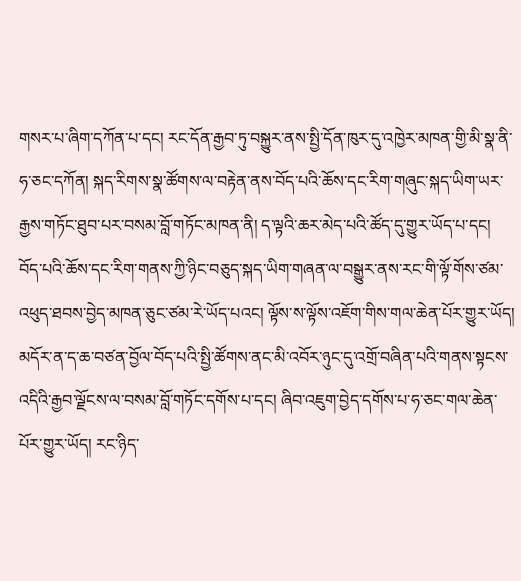གསར་པ་ཞིག་དཀོན་པ་དང། རང་དོན་རྒྱབ་ཏུ་བསྐྱུར་ནས་སྤྱི་དོན་ཁུར་དུ་འཁྱེར་མཁན་གྱི་མི་སྣ་ནི་ཧ་ཅང་དཀོན། སྐད་རིགས་སྣ་ཚོགས་ལ་བརྟེན་ནས་བོད་པའི་ཆོས་དང་རིག་གཞུང་སྐད་ཡིག་ཡར་རྒྱས་གཏོང་ཐུབ་པར་བསམ་བློ་གཏོང་མཁན་ནི། ད་ལྟའི་ཆར་མེད་པའི་ཚོད་དུ་གྱུར་ཡོད་པ་དང། བོད་པའི་ཆོས་དང་རིག་གནས་ཀྱི་ཉིང་བཅུད་སྐད་ཡིག་གཞན་ལ་བསྒྱུར་ནས་རང་གི་ལྟོ་གོས་ཙམ་འཕུད་ཐབས་བྱེད་མཁན་ཅུང་ཙམ་རེ་ཡོད་པའང། ལྟོས་ས་ལྟོས་འཇོག་གིས་གལ་ཆེན་པོར་གྱུར་ཡོད།
མདོར་ན་ད་ཆ་བཙན་བྱོལ་བོད་པའི་སྤྱི་ཚོགས་ནང་མི་འབོར་ཉུང་དུ་འགྲོ་བཞིན་པའི་གནས་སྟངས་འདིའི་རྒྱབ་ལྗོངས་ལ་བསམ་བློ་གཏོང་དགོས་པ་དང། ཞིབ་འཇུག་བྱེད་དགོས་པ་ཧ་ཅང་གལ་ཆེན་པོར་གྱུར་ཡོད། རང་ཉིད་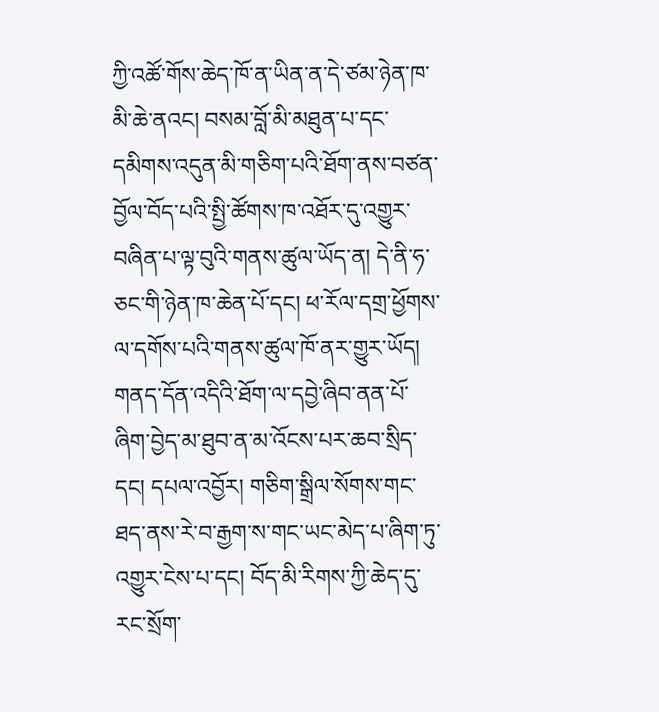ཀྱི་འཚོ་གོས་ཆེད་ཁོ་ན་ཡིན་ན་དེ་ཙམ་ཉེན་ཁ་མི་ཆེ་ནའང། བསམ་བློ་མི་མཐུན་པ་དང་དམིགས་འདུན་མི་གཅིག་པའི་ཐོག་ནས་བཙན་བྱོལ་བོད་པའི་སྤྱི་ཚོགས་ཁ་འཐོར་དུ་འགྱུར་བཞིན་པ་ལྟ་བུའི་གནས་ཚུལ་ཡོད་ན། དེ་ནི་ཧ་ཅང་གི་ཉེན་ཁ་ཆེན་པོ་དང། ཕ་རོལ་དགྲ་ཕྱོགས་ལ་དགོས་པའི་གནས་ཚུལ་ཁོ་ནར་གྱུར་ཡོད། གནད་དོན་འདིའི་ཐོག་ལ་དབྱེ་ཞིབ་ནན་པོ་ཞིག་བྱེད་མ་ཐུབ་ན་མ་འོངས་པར་ཆབ་སྲིད་དང། དཔལ་འབྱོར། གཅིག་སྒྲིལ་སོགས་གང་ཐད་ནས་རེ་བ་རྒྱག་ས་གང་ཡང་མེད་པ་ཞིག་ཏུ་འགྱུར་ངེས་པ་དང། བོད་མི་རིགས་ཀྱི་ཆེད་དུ་རང་སྲོག་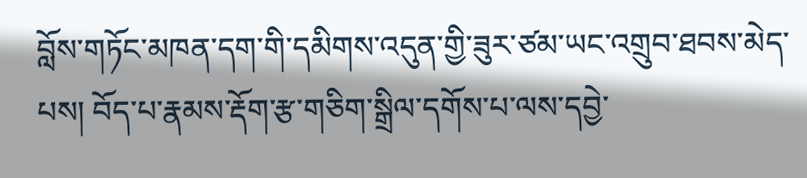བློས་གཏོང་མཁན་དག་གི་དམིགས་འདུན་གྱི་ཟུར་ཙམ་ཡང་འགྲུབ་ཐབས་མེད་པས། བོད་པ་རྣམས་རྡོག་རྩ་གཅིག་སྒྲིལ་དགོས་པ་ལས་དབྱེ་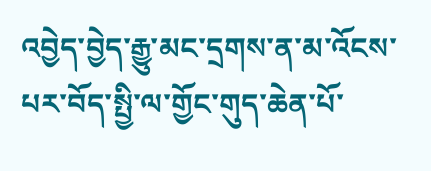འབྱེད་བྱེད་རྒྱུ་མང་དྲགས་ན་མ་འོངས་པར་བོད་སྤྱི་ལ་གྱོང་གུད་ཆེན་པོ་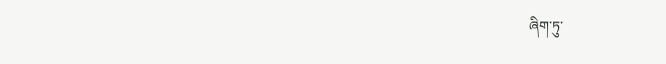ཞིག་ཏུ་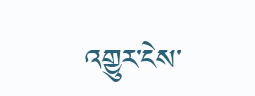འགྱུར་ངེས་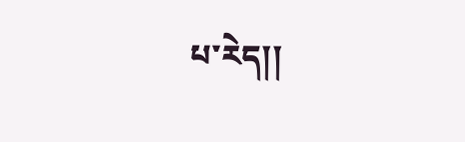པ་རེད།།